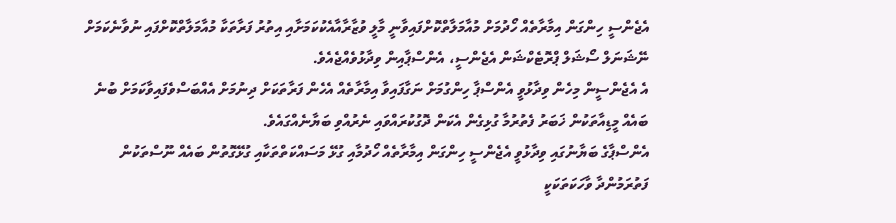އެޖެންސީ ހިންގަން އިމާރާތެއް ހޯދުމަށް މުއާމަލާތްކޮށްފައިވާނީ މާލީ ވުޒާރާއާއެކުކަމަށާއި އިތުރު ފަރާތަކާ މުއާމަލާތްކޮށްފައި ނުވާނެކަމަށް ނޭޝަނަލް ސޯޝަލް ޕްރޮޓެކްޝަން އެޖެންސީ، އެންސްޕާއިން ވިދާޅުވެއްޖެއެވެ.
އެ އެޖެންސީން މިހެން ވިދާޅުވީ އެންސްޕާ ހިންގުމަށް ނަގާފައިވާ އިމާރާތެއް އެހެން ފަރާތަކަށް ދިނުމަށް އެއްބަސްވެފައިވާކަމަށް ބުނެ ބައެއް މީޑިއާތަކުން ޚަބަރު ފެތުރުމާ ގުޅިގެން އެކަން ދޮގުކުރައްވައި ނެރުއްވި ބަޔާނެއްގައެވެ.
އެންސްޕާގެ ބަޔާނުގައި ވިދާޅުވީ އެޖެންސީ ހިންގަން އިމާރާތެއް ހޯދުމާއި ގުޅޭ މަސައްކަތްތަކާއި ގުޅޭގޮތުން ބައެއް ނޫސްތަކުން ފަތުރަމުންދާ ވާހަކަތަކަކީ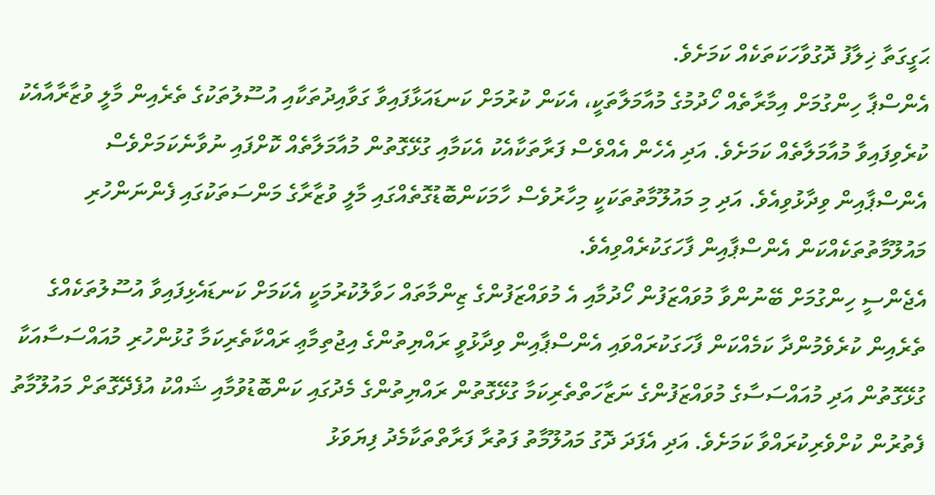ޙަގީގަތާ ޚިލާފު ދޮގުވާހަކަތަކެއް ކަމަށެވެ.
އެންސްޕާ ހިންގުމަށް އިމާރާތެއް ހޯދުމުގެ މުއާމަލާތަކީ، އެކަން ކުރުމަށް ކަނޑައަޅާފައިވާ ގަވާއިދުތަކާއި އުސޫލުތަކުގެ ތެރެއިން މާލީ ވުޒާރާއާއެކު ކުރެވިފައިވާ މުއާމަލާތެއް ކަމަށެވެ. އަދި އެހެން އެއްވެސް ފަރާތަކާއެކު އެކަމާއި ގުޅޭގޮތުން މުއާމަލާތެއް ކޮށްފައި ނުވާނެކަމަށްވެސް އެންސްޕާއިން ވިދާޅުވިއެވެ. އަދި މި މައުލޫމާތުތަކަކީ މިހާރުވެސް ހާމަކަންބޮޑުގޮތެއްގައި މާލީ ވުޒާރާގެ މަންސަތަކުގައި ފެންނަންހުރި މައުލޫމާތުތަކެއްކަން އެންސްޕާއިން ފާހަގަކުރެއްވިއެވެ.
އެޖެންސީ ހިންގުމަށް ބޭނުންވާ މުވައްޒަފުން ހޯދުމާއި އެ މުވައްޒަފުންގެ ޒިންމާތައް ހަވާލުކުރުމަކީ އެކަމަށް ކަނޑައެޅިފައިވާ އުސޫލުތަކެއްގެ ތެރެއިން ކުރެވެމުންދާ ކަމެއްކަން ފާހަގަކުރައްވައި އެންސްޕާއިން ވިދާޅުވީ ރައްޔިތުންގެ އިޖުތިމާޢި ރައްކާތެރިކަމާ ގުޅުންހުރި މުއައްސަސާއަކާ ގުޅޭގޮތުން އަދި މުއައްސަސާގެ މުވައްޒަފުންގެ ނަޒާހަތްތެރިކަމާ ގުޅޭގޮތުން ރައްޔިތުންގެ މެދުގައި ކަންބޮޑުވުމާއި ޝައްކު އުފެދޭގޮތަށް މައުލޫމާތު ފެތުރުން ކުށްވެރިކުރައްވާ ކަމަށެވެ. އަދި އެފަދަ ދޮގު މައުލޫމާތު ފަތުރާ ފަރާތްތަކާމެދު ފިޔަވަޅު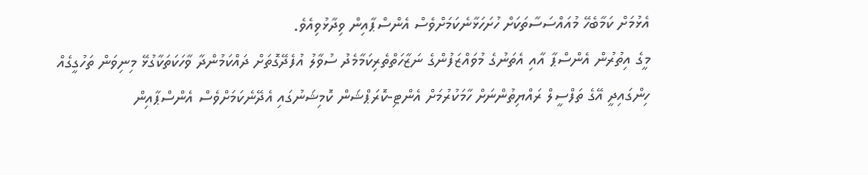އެޅުމަށް ކަމާބެހޭ މުއައްސަސާތަކަށް ހުށަހަޅާނެކަމަށްވެސް އެންސްޕާއިން ވިދާޅުވިއެވެ.
މީގެ އިތުރުން އެންސްޕާ އާއި އެތަނުގެ މުވައްޒަފުންގެ ނަޒާހަތްތެރިކަމާމެދު ސުވާލު އުފެދޭގޮތަށް ދައްކަމުންދާ ވާހަކަތަކާގުޅޭ މިނިވަން ތަހުގީގެއް ހިންގައިދީ އޭގެ ތަފްސީލް ރައްޔިތުންނަށް ހާމަކުރުމަށް އެންޓި-ކޮރަޕްޝަން ކޮމިޝަނުގައި އެދޭނެކަމަށްވެސް އެންސްޕާއިން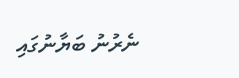ނެރުނު ބަޔާނުގައި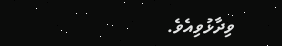ވިދާޅުވިއެވެ.